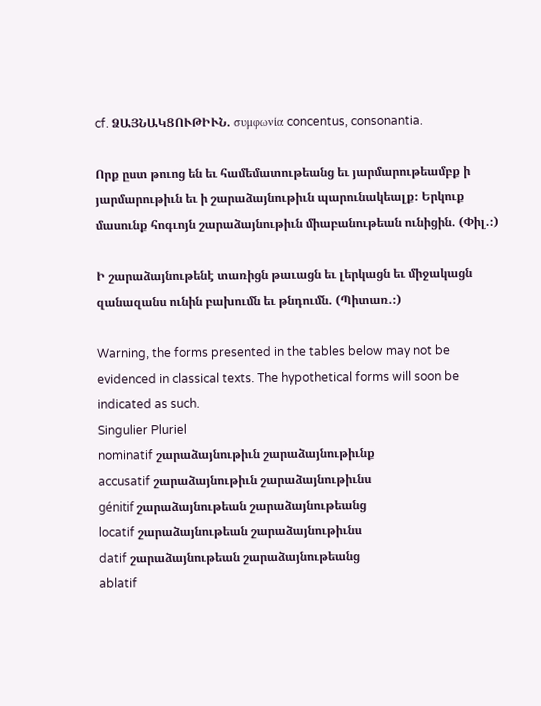cf. ՁԱՅՆԱԿՑՈՒԹԻՒՆ. συμφωνία concentus, consonantia.

Որք ըստ թուոց են եւ համեմատութեանց եւ յարմարութեամբք ի յարմարութիւն եւ ի շարաձայնութիւն պարունակեալք։ Երկուք մասունք հոգւոյն շարաձայնութիւն միաբանութեան ունիցին. (Փիլ.։)

Ի շարաձայնութենէ տառիցն թաւացն եւ լերկացն եւ միջակացն զանազանս ունին բախումն եւ թնդումն. (Պիտառ.։)

Warning, the forms presented in the tables below may not be evidenced in classical texts. The hypothetical forms will soon be indicated as such.
Singulier Pluriel
nominatif շարաձայնութիւն շարաձայնութիւնք
accusatif շարաձայնութիւն շարաձայնութիւնս
génitif շարաձայնութեան շարաձայնութեանց
locatif շարաձայնութեան շարաձայնութիւնս
datif շարաձայնութեան շարաձայնութեանց
ablatif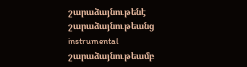շարաձայնութենէ շարաձայնութեանց
instrumental շարաձայնութեամբ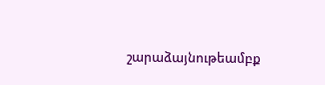շարաձայնութեամբք